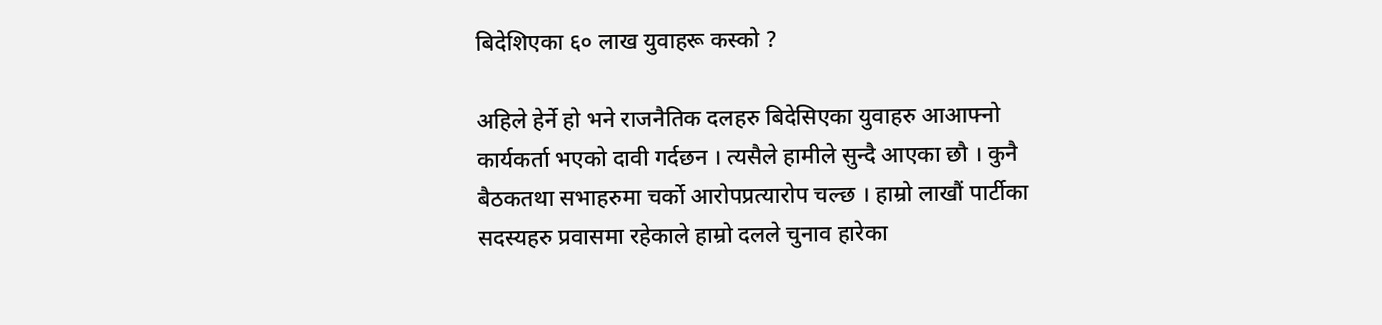बिदेशिएका ६० लाख युवाहरू कस्को ?

अहिले हेर्ने हो भने राजनैतिक दलहरु बिदेसिएका युवाहरु आआफ्नो कार्यकर्ता भएको दावी गर्दछन । त्यसैले हामीले सुन्दै आएका छौ । कुनै बैठकतथा सभाहरुमा चर्को आरोपप्रत्यारोप चल्छ । हाम्रो लाखौं पार्टीका सदस्यहरु प्रवासमा रहेकाले हाम्रो दलले चुनाव हारेका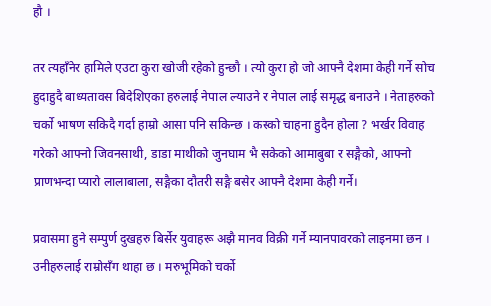हौ ।

तर त्यहाँनेर हामिले एउटा कुरा खोजी रहेको हुन्छौ । त्यो कुरा हो जो आफ्नै देशमा केही गर्ने सोच हुदाहुदै बाध्यतावस बिदेशिएका हरुलाई नेपाल ल्याउने र नेपाल लाई समृद्ध बनाउने । नेताहरुको चर्को भाषण सकिदै गर्दा हाम्रो आसा पनि सकिन्छ । कस्को चाहना हुदैन होला ? भर्खर विवाह गरेको आफ्नो जिवनसाथी, डाडा माथीको जुनघाम भै सकेको आमाबुबा र सङ्गैको, आफ्नो प्राणभन्दा प्यारो लालाबाला, सङ्गैका दौतरी सङ्गै बसेर आफ्नै देशमा केही गर्ने।

प्रवासमा हुने सम्पुर्ण दुखहरु बिर्सेर युवाहरू अझै मानव विक्री गर्ने म्यानपावरको लाइनमा छन । उनीहरुलाई राम्रोसँग थाहा छ । मरुभूमिको चर्को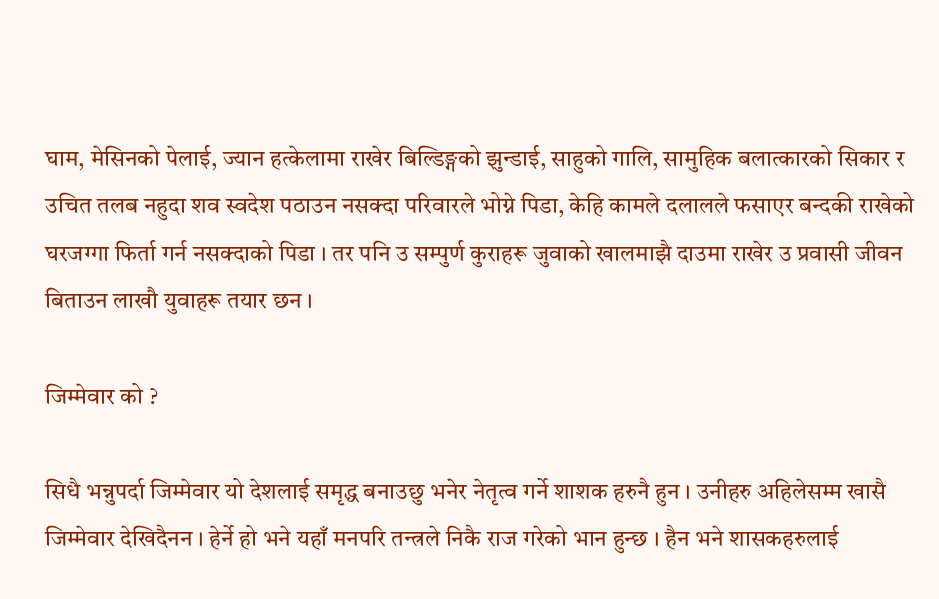घाम, मेसिनको पेलाई, ज्यान हत्केलामा राखेर बिल्डिङ्गको झुन्डाई, साहुको गालि, सामुहिक बलात्कारको सिकार र उचित तलब नहुदा शव स्वदेश पठाउन नसक्दा परिवारले भोग्ने पिडा, केहि कामले दलालले फसाएर बन्दकी राखेको घरजग्गा फिर्ता गर्न नसक्दाको पिडा । तर पनि उ सम्पुर्ण कुराहरू जुवाको खालमाझै दाउमा राखेर उ प्रवासी जीवन बिताउन लाखौ युवाहरू तयार छन ।

जिम्मेवार को ?

सिधै भन्नुपर्दा जिम्मेवार यो देशलाई समृद्ध बनाउछु भनेर नेतृत्व गर्ने शाशक हरुनै हुन । उनीहरु अहिलेसम्म खासै जिम्मेवार देखिदैनन । हेर्ने हो भने यहाँ मनपरि तन्त्रले निकै राज गरेको भान हुन्छ । हैन भने शासकहरुलाई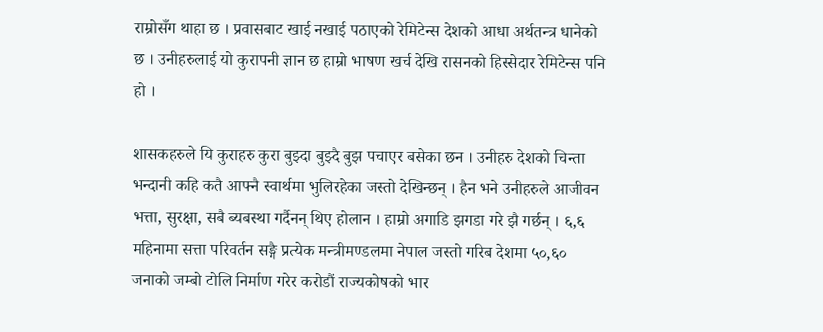राम्रोसँग थाहा छ । प्रवासबाट खाई नखाई पठाएको रेमिटेन्स देशको आधा अर्थतन्त्र धानेको छ । उनीहरुलाई यो कुरापनी ज्ञान छ हाम्रो भाषण खर्च देखि रासनको हिस्सेदार रेमिटेन्स पनि हो ।

शासकहरुले यि कुराहरु कुरा बुझ्दा बुझ्दै बुझ पचाएर बसेका छन । उनीहरु देशको चिन्ता भन्दानी कहि कतै आफ्नै स्वार्थमा भुलिरहेका जस्तो देखिन्छन् । हैन भने उनीहरुले आजीवन भत्ता, सुरक्षा, सबै ब्यबस्था गर्दैनन् थिए होलान । हाम्रो अगाडि झगडा गरे झै गर्छन् । ६,६ महिनामा सत्ता परिवर्तन सङ्गै प्रत्येक मन्त्रीमण्डलमा नेपाल जस्तो गरिब देशमा ५०,६० जनाको जम्बो टोलि निर्माण गरेर करोडौं राज्यकोषको भार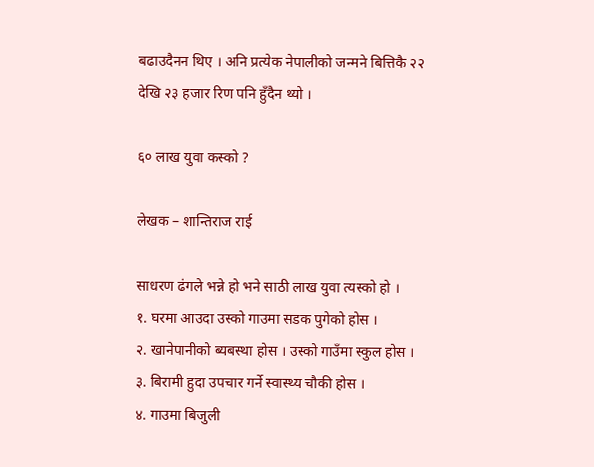बढाउदैनन थिए । अनि प्रत्येक नेपालीको जन्मने बित्तिकै २२ देखि २३ हजार रिण पनि हुँदैन थ्यो ।

६० लाख युवा कस्को ?

लेखक – शान्तिराज राई

साधरण ढंगले भन्ने हो भने साठी लाख युवा त्यस्को हो ।
१. घरमा आउदा उस्को गाउमा सडक पुगेको होस ।
२. खानेपानीको ब्यबस्था होस । उस्को गाउँमा स्कुल होस ।
३. बिरामी हुदा उपचार गर्ने स्वास्थ्य चौकी होस ।
४. गाउमा बिजुली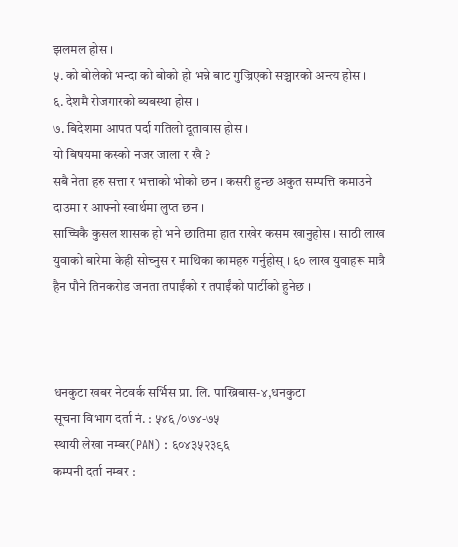झलमल होस ।
५. को बोलेको भन्दा को बोको हो भन्ने बाट गुज्रिएको सञ्चारको अन्त्य होस ।
६. देशमै रोजगारको ब्यबस्था होस ।
७. बिदेशमा आपत पर्दा गतिलो दूतावास होस ।
यो बिषयमा कस्को नजर जाला र खै ?
सबै नेता हरु सत्ता र भत्ताको भोको छन । कसरी हुन्छ अकुत सम्पत्ति कमाउने दाउमा र आफ्नो स्वार्थमा लुप्त छन ।
साच्चिकै कुसल शासक हो भने छातिमा हात राखेर कसम खानुहोस । साठी लाख युवाको बारेमा केही सोच्नुस र माथिका कामहरु गर्नुहोस् । ६० लाख युवाहरू मात्रै हैन पौने तिनकरोड जनता तपाईंको र तपाईंको पार्टीको हुनेछ ।



धनकुटा खबर नेटवर्क सर्भिस प्रा. लि. पाख्रिबास-४,धनकुटा
सूचना विभाग दर्ता नं. : ५४६/०७४-७५
स्थायी लेखा नम्बर(PAN) : ६०४३५२३९६
कम्पनी दर्ता नम्बर :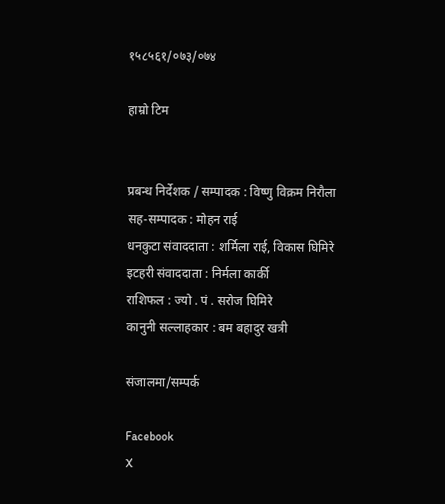१५८५६१/०७३/०७४

हाम्रो टिम


प्रबन्ध निर्देशक / सम्पादक : विष्णु विक्रम निरौला
सह-सम्पादक : मोहन राई
धनकुटा संवाददाता : शर्मिला राई, विकास घिमिरे
इटहरी संवाददाता : निर्मला कार्की
राशिफल : ज्यो . पं . सरोज घिमिरे
कानुनी सल्लाहकार : बम बहादुर खत्री

संजालमा/सम्पर्क

Facebook
X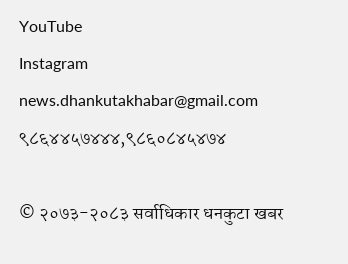YouTube
Instagram
news.dhankutakhabar@gmail.com
९८६४४५७४४४,९८६०८४५४७४

© २०७३-२०८३ सर्वाधिकार धनकुटा खबर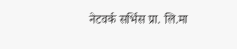नेटवर्क सर्भिस प्रा. लि.मा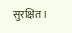सुरक्षित ।